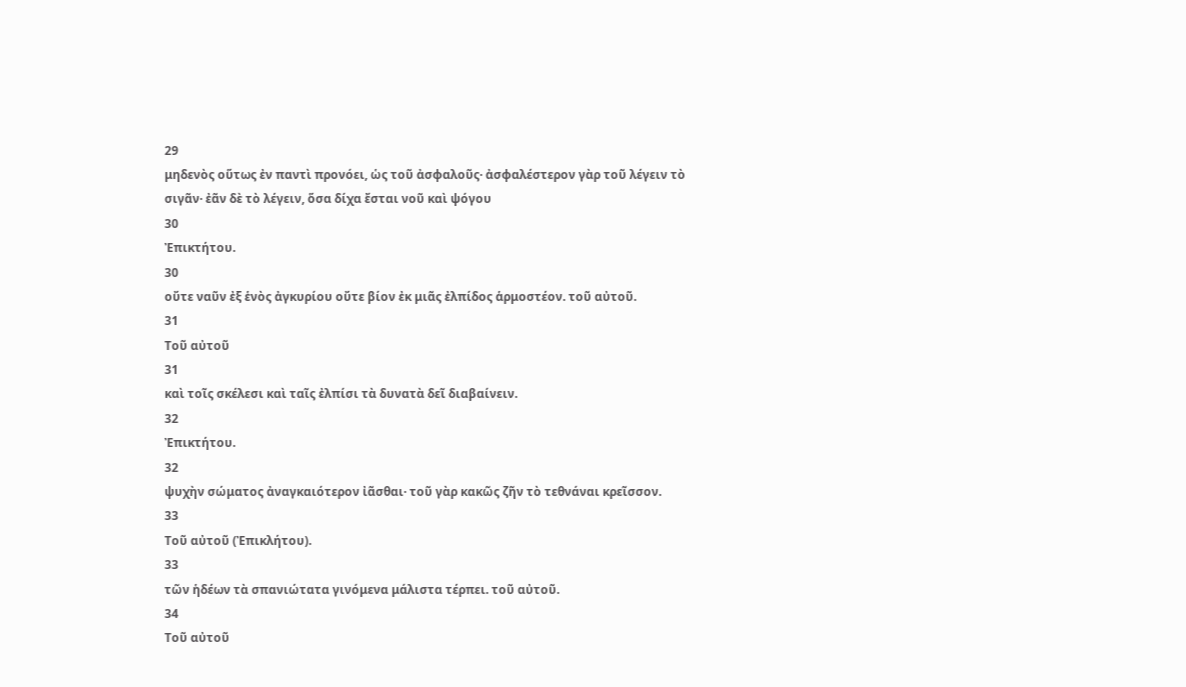29
μηδενὸς οὕτως ἐν παντὶ προνόει, ὡς τοῦ ἀσφαλοῦς· ἀσφαλέστερον γὰρ τοῦ λέγειν τὸ σιγᾶν· ἐᾶν δὲ τὸ λέγειν, ὅσα δίχα ἔσται νοῦ καὶ ψόγου
30
Ἐπικτήτου.
30
οὔτε ναῦν ἐξ ἑνὸς ἀγκυρίου οὔτε βίον ἐκ μιᾶς ἐλπίδος ἁρμοστέον. τοῦ αὐτοῦ.
31
Τοῦ αὐτοῦ
31
καὶ τοῖς σκέλεσι καὶ ταῖς ἐλπίσι τὰ δυνατὰ δεῖ διαβαίνειν.
32
Ἐπικτήτου.
32
ψυχὴν σώματος ἀναγκαιότερον ἰᾶσθαι· τοῦ γὰρ κακῶς ζῆν τὸ τεθνάναι κρεῖσσον.
33
Τοῦ αὐτοῦ (Ἐπικλήτου).
33
τῶν ἡδέων τὰ σπανιώτατα γινόμενα μάλιστα τέρπει. τοῦ αὐτοῦ.
34
Τοῦ αὐτοῦ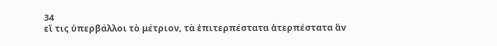34
εἴ τις ὑπερβάλλοι τὸ μέτριον, τὰ ἐπιτερπέστατα ἀτερπέστατα ἂν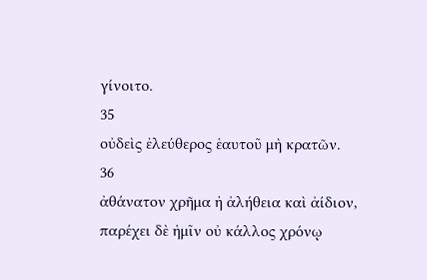γίνοιτο.
35
οὐδεὶς ἐλεύθερος ἑαυτοῦ μὴ κρατῶν.
36
ἀθάνατον χρῆμα ἡ ἀλήθεια καὶ ἀίδιον, παρέχει δὲ ἡμῖν οὐ κάλλος χρόνῳ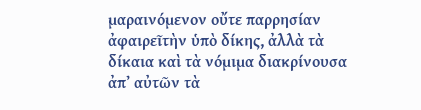μαραινόμενον οὔτε παρρησίαν ἀφαιρεῖτὴν ὑπὸ δίκης, ἀλλὰ τὰ δίκαια καὶ τὰ νόμιμα διακρίνουσα ἀπʼ αὐτῶν τὰ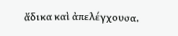ἄδικα καὶ ἀπελέγχουσα.